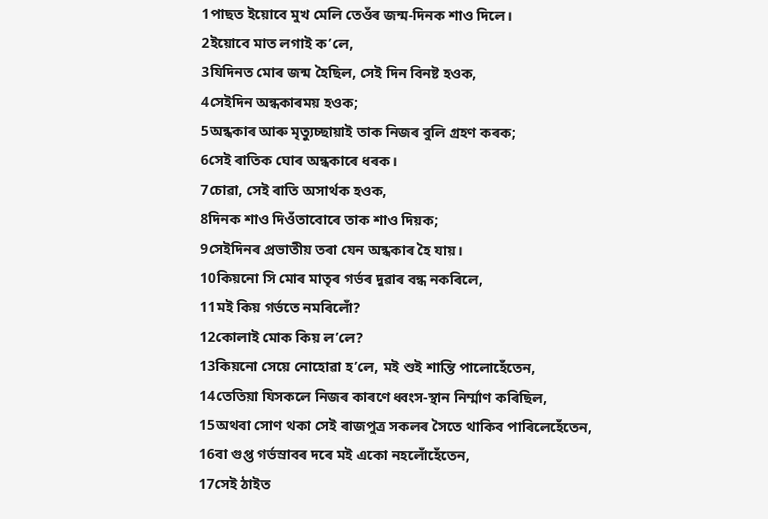1পাছত ইয়োবে মুখ মেলি তেওঁৰ জন্ম-দিনক শাও দিলে।
2ইয়োবে মাত লগাই ক’লে,
3যিদিনত মোৰ জন্ম হৈছিল, সেই দিন বিনষ্ট হওক,
4সেইদিন অন্ধকাৰময় হওক;
5অন্ধকাৰ আৰু মৃত্যুচ্ছায়াই তাক নিজৰ বুলি গ্ৰহণ কৰক;
6সেই ৰাতিক ঘোৰ অন্ধকাৰে ধৰক।
7চোৱা, সেই ৰাতি অসাৰ্থক হওক,
8দিনক শাও দিওঁতাবোৰে তাক শাও দিয়ক;
9সেইদিনৰ প্রভাতীয় তৰা যেন অন্ধকাৰ হৈ যায়।
10কিয়নো সি মোৰ মাতৃৰ গৰ্ভৰ দুৱাৰ বন্ধ নকৰিলে,
11মই কিয় গৰ্ভতে নমৰিলোঁ?
12কোলাই মোক কিয় ল’লে?
13কিয়নো সেয়ে নোহোৱা হ’লে, মই শুই শান্তি পালোহেঁতেন,
14তেতিয়া যিসকলে নিজৰ কাৰণে ধ্বংস-স্থান নিৰ্ম্মাণ কৰিছিল,
15অথবা সোণ থকা সেই ৰাজপুত্ৰ সকলৰ সৈতে থাকিব পাৰিলেহেঁতেন,
16বা গুপ্ত গৰ্ভস্ৰাবৰ দৰে মই একো নহলোঁহেঁতেন,
17সেই ঠাইত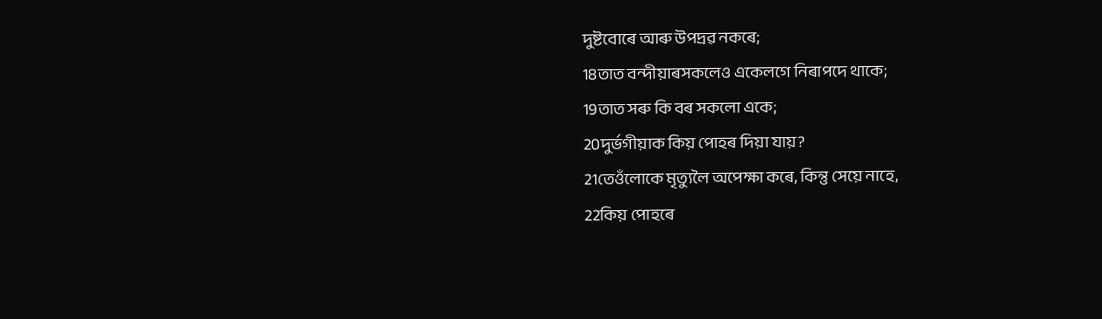দুষ্টবোৰে আৰু উপদ্ৰৱ নকৰে;
18তাত বন্দীয়াৰসকলেও একেলগে নিৰাপদে থাকে;
19তাত সৰু কি বৰ সকলো একে;
20দুৰ্ভগীয়াক কিয় পোহৰ দিয়া যায়?
21তেওঁলোকে মৃত্যুলৈ অপেক্ষা কৰে, কিন্তু সেয়ে নাহে,
22কিয় পোহৰে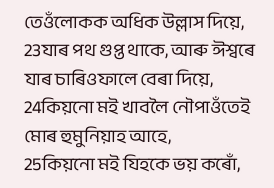তেওঁলোকক অধিক উল্লাস দিয়ে,
23যাৰ পথ গুপ্ত থাকে, আৰু ঈশ্বৰে যাৰ চাৰিওফালে বেৰা দিয়ে,
24কিয়নো মই খাবলৈ নৌপাওঁতেই মোৰ হুমুনিয়াহ আহে,
25কিয়নো মই যিহকে ভয় কৰোঁ,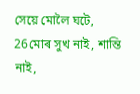সেয়ে মোলৈ ঘটে,
26মোৰ সুখ নাই, শান্তি নাই,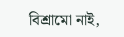বিশ্ৰামো নাই,